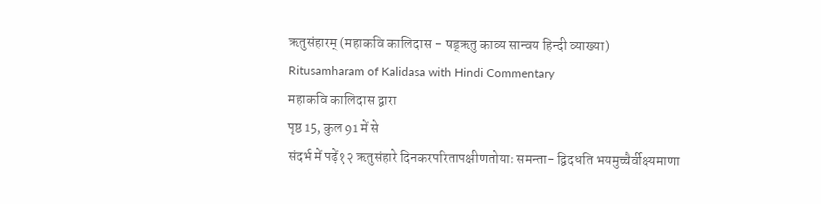ऋतुसंहारम् (महाकवि कालिदास - षड्ऋतु काव्य सान्वय हिन्दी व्याख्या)
Ritusamharam of Kalidasa with Hindi Commentary
महाकवि कालिदास द्वारा
पृष्ठ 15, कुल 91 में से
संदर्भ में पढ़ें१२ ऋतुसंहारे दिनकरपरितापक्षीणतोयाः समन्ता- द्विदधति भयमुच्चैर्वीक्ष्यमाणा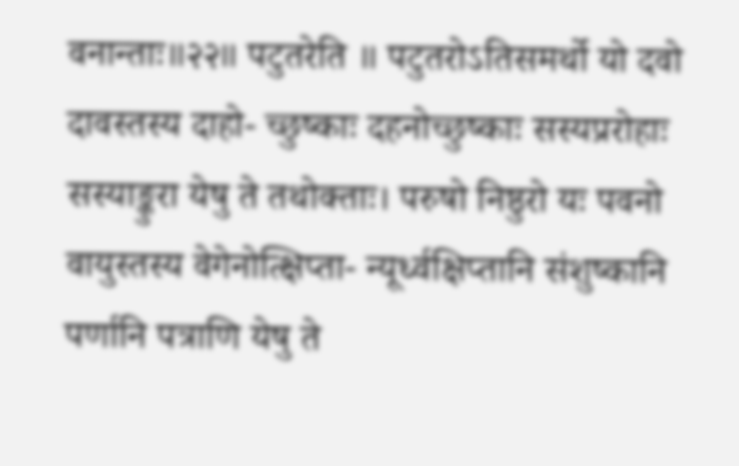वनान्ताः॥२२॥ पटुतरेति ॥ पटुतरोऽतिसमर्थो यो दवो दावस्तस्य दाहो- च्छुष्काः दहनोच्छुष्काः सस्यप्ररोहाः सस्याङ्कुरा येषु ते तथोक्ताः। परुषो निष्ठुरो यः पवनो वायुस्तस्य वेगेनोत्क्षिप्ता- न्यूर्ध्वक्षिप्तानि संशुष्कानि पर्णानि पत्राणि येषु ते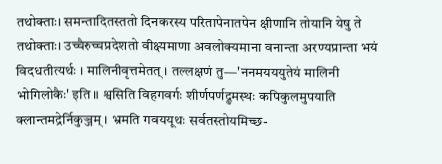तथोक्ताः। समन्तादितस्ततो दिनकरस्य परितापेनातपेन क्षीणानि तोयानि येषु ते तथोक्ताः। उच्चैरुच्चप्रदेशतो वीक्ष्यमाणा अवलोक्यमाना वनान्ता अरण्यप्रान्ता भयं विदधतीत्यर्थः । मालिनीवृत्तमेतत् । तल्लक्षणं तु—'ननमयययुतेयं मालिनी भोगिलोकैः' इति ॥ श्वसिति विहगवर्गः शीर्णपर्णद्रुमस्थः कपिकुलमुपयाति क्लान्तमद्रेर्निकुञ्जम् । भ्रमति गवययूथः सर्वतस्तोयमिच्छ-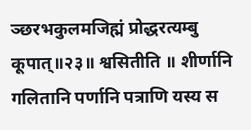ञ्छरभकुलमजिह्मं प्रोद्धरत्यम्बु कूपात्॥२३॥ श्वसितीति ॥ शीर्णानि गलितानि पर्णानि पत्राणि यस्य स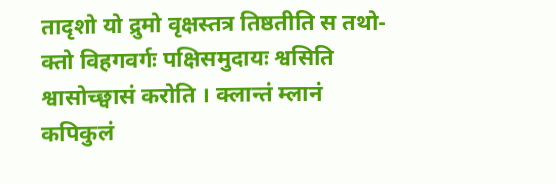तादृशो यो द्रुमो वृक्षस्तत्र तिष्ठतीति स तथो- क्तो विहगवर्गः पक्षिसमुदायः श्वसिति श्वासोच्छ्वासं करोति । क्लान्तं म्लानं कपिकुलं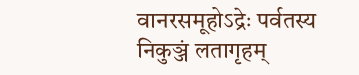वानरसमूहोऽद्रेः पर्वतस्य निकुञ्जं लतागृहम्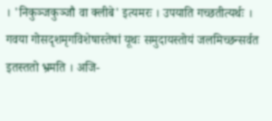। 'निकुञ्जकुञ्जौ वा क्लीबे' इत्यमरः । उपयाति गच्छतीत्यर्थः । गवया गोसदृशमृगविशेषास्तेषां यूथः समुदायस्तोयं जलमिच्छन्सर्वत इतस्ततो भ्रमति । अजि-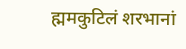ह्ममकुटिलं शरभानां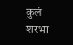कुलं शरभा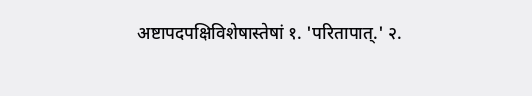अष्टापदपक्षिविशेषास्तेषां १. 'परितापात्.' २.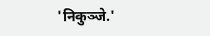'निकुञ्जे.'